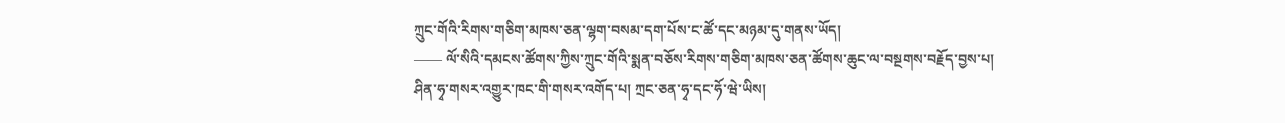ཀྲུང་གོའི་རིགས་གཅིག་མཁས་ཅན་ལྷག་བསམ་དག་པོས་ང་ཚོ་དང་མཉམ་དུ་གནས་ཡོད།
—— ལོ་སིའི་དམངས་ཚོགས་ཀྱིས་ཀྲུང་གོའི་སྨན་བཅོས་རིགས་གཅིག་མཁས་ཅན་ཚོགས་ཆུང་ལ་བསྔགས་བརྗོད་བྱས་པ།
ཤིན་ཧྭ་གསར་འགྱུར་ཁང་གི་གསར་འགོད་པ། ཀྲང་ཅན་ཧྭ་དང་ཧོ་ཝེ་ཡིས།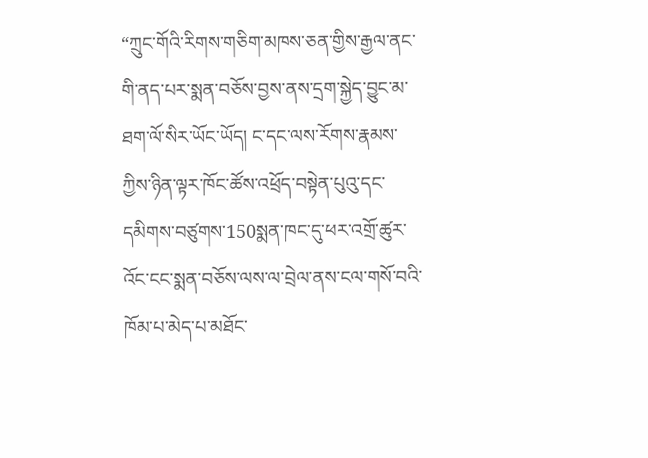“ཀྲུང་གོའི་རིགས་གཅིག་མཁས་ཅན་གྱིས་རྒྱལ་ནང་གི་ནད་པར་སྨན་བཅོས་བྱས་ནས་དྲག་སྐྱེད་བྱུང་མ་ཐག་ལོ་སིར་ཡོང་ཡོད། ང་དང་ལས་རོགས་རྣམས་ཀྱིས་ཉིན་ལྟར་ཁོང་ཚོས་འཕྲོད་བསྟེན་པུའུ་དང་དམིགས་བཙུགས་150སྨན་ཁང་དུ་ཕར་འགྲོ་ཚུར་འོང་ངང་སྨན་བཅོས་ལས་ལ་བྲེལ་ནས་ངལ་གསོ་བའི་ཁོམ་པ་མེད་པ་མཐོང་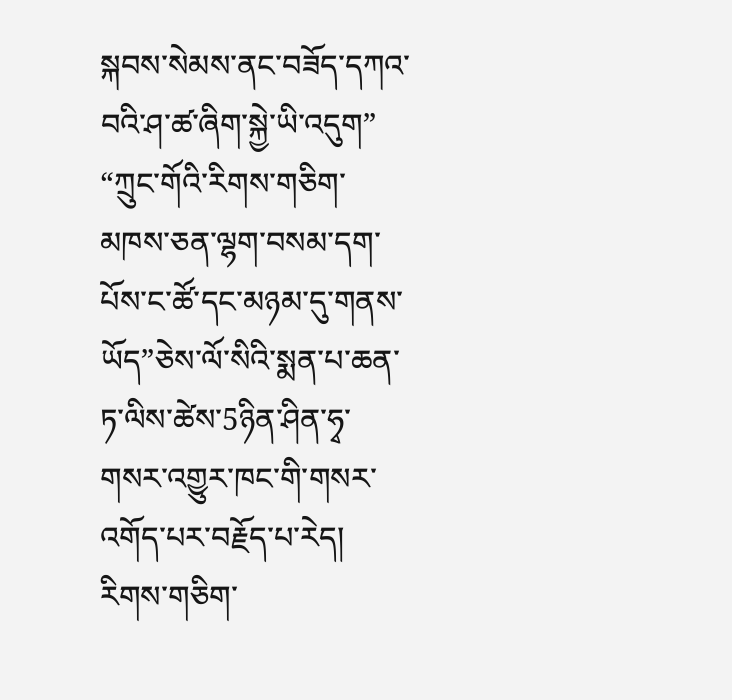སྐབས་སེམས་ནང་བཟོད་དཀའ་བའི་ཤ་ཚ་ཞིག་སྐྱེ་ཡི་འདུག” “ཀྲུང་གོའི་རིགས་གཅིག་མཁས་ཅན་ལྷག་བསམ་དག་པོས་ང་ཚོ་དང་མཉམ་དུ་གནས་ཡོད”ཅེས་ལོ་སིའི་སྨན་པ་ཆན་ཏ་ལིས་ཚེས་5ཉིན་ཤིན་ཧྭ་གསར་འགྱུར་ཁང་གི་གསར་འགོད་པར་བརྗོད་པ་རེད།
རིགས་གཅིག་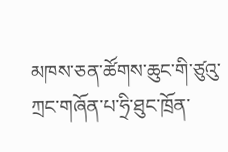མཁས་ཅན་ཚོགས་ཆུང་གི་ཙུའུ་ཀྲང་གཞོན་པ་ཧྲི་ཐུང་ཁྲོན་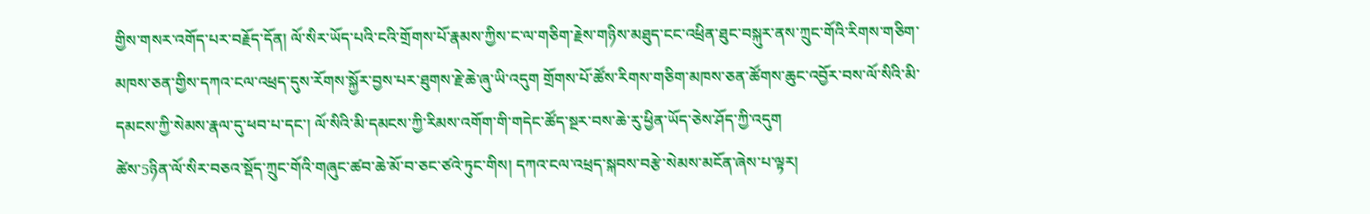གྱིས་གསར་འགོད་པར་བརྗོད་དོན། ལོ་སིར་ཡོད་པའི་ངའི་གྲོགས་པོ་རྣམས་ཀྱིས་ང་ལ་གཅིག་རྗེས་གཉིས་མཐུད་ངང་འཕྲིན་ཐུང་བསྐུར་ནས་ཀྲུང་གོའི་རིགས་གཅིག་མཁས་ཅན་གྱིས་དཀའ་ངལ་འཕྲད་དུས་རོགས་སྐྱོར་བྱས་པར་ཐུགས་རྗེ་ཆེ་ཞུ་ཡི་འདུག གྲོགས་པོ་ཚོས་རིགས་གཅིག་མཁས་ཅན་ཚོགས་ཆུང་འབྱོར་བས་ལོ་སིའི་མི་དམངས་ཀྱི་སེམས་རྣལ་དུ་ཕབ་པ་དང་། ལོ་སིའི་མི་དམངས་ཀྱི་རིམས་འགོག་གི་གདེང་ཚོད་སྔར་བས་ཆེ་རུ་ཕྱིན་ཡོད་ཅེས་ཤོད་ཀྱི་འདུག
ཚེས་5ཉིན་ལོ་སིར་བཅའ་སྡོད་ཀྲུང་གོའི་གཞུང་ཚབ་ཆེ་མོ་བ་ཅང་ཙའེ་ཏུང་གིས། དཀའ་ངལ་འཕྲད་སྐབས་བརྩེ་སེམས་མངོན་ཞེས་པ་ལྟར།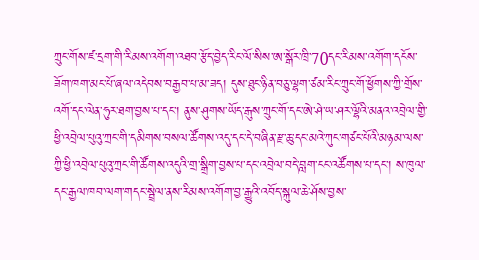ཀྲུང་གོས་ཛ་དྲག་གི་རིམས་འགོག་འཐབ་རྩོད་བྱེད་རིང་ལོ་སིས་ཨ་སྒོར་ཁྲི་70དང་རིམས་འགོག་དངོས་ཟོག་ཁག་མང་པོ་ཞལ་འདེབས་བརྒྱབ་པ་མ་ཟད། དུས་ཐུང་ཉིན་བཅུ་ལྷག་ཙམ་རིང་ཀྲུང་གོ་ཕྱོགས་ཀྱི་གྲོས་འགོ་དང་ལེན་ཧུར་ཐག་བྱས་པ་དང་། ནུས་ཤུགས་ཡོད་རྒུས་ཀྲུང་གོ་དང་ཨེ་ཤེ་ཡ་ཤར་ལྷོའི་མནའ་འབྲེལ་གྱི་ཕྱི་འབྲེལ་པུའུ་ཀྲང་གི་དམིགས་བསལ་ཚོགས་འདུ་དང་དེ་བཞིན་རྫ་ཆུ་དང་མའེ་ཀུང་གཙང་པོའི་མཉམ་ལས་ཀྱི་ཕྱི་འབྲེལ་པུའུ་ཀྲང་གི་ཚོགས་འདུའི་གྲ་སྒྲིག་བྱས་པ་དང་འབྲེལ་བདེ་བླག་ངང་འཚོགས་པ་དང་། ས་ཁུལ་དང་རྒྱལ་ཁབ་ལག་གདང་སྦྲེལ་ནས་རིམས་འགོག་བྱ་རྒྱུའི་འབོད་སྐུལ་ཆེ་ཤོས་བྱས་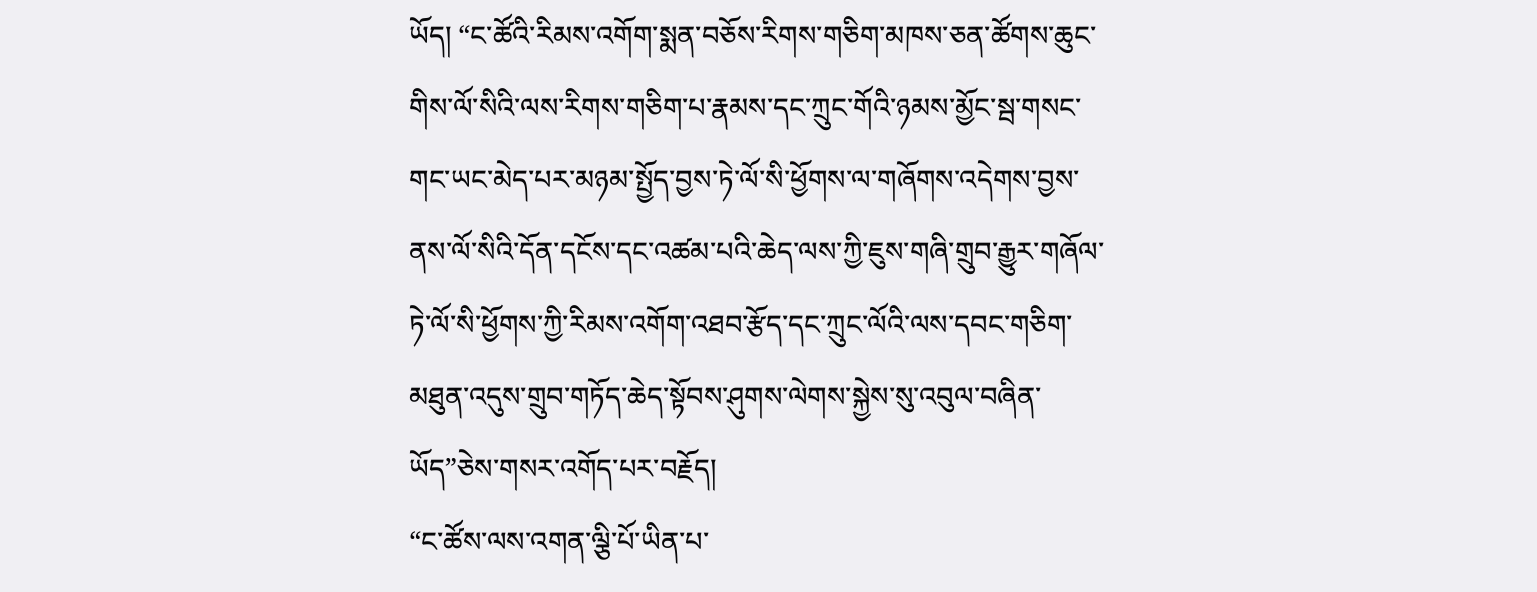ཡོད། “ང་ཚོའི་རིམས་འགོག་སྨན་བཅོས་རིགས་གཅིག་མཁས་ཅན་ཚོགས་ཆུང་གིས་ལོ་སིའི་ལས་རིགས་གཅིག་པ་རྣམས་དང་ཀྲུང་གོའི་ཉམས་མྱོང་སྦ་གསང་གང་ཡང་མེད་པར་མཉམ་སྤྱོད་བྱས་ཏེ་ལོ་སི་ཕྱོགས་ལ་གཞོགས་འདེགས་བྱས་ནས་ལོ་སིའི་དོན་དངོས་དང་འཚམ་པའི་ཆེད་ལས་ཀྱི་ཇུས་གཞི་གྲུབ་རྒྱུར་གཞོལ་ཏེ་ལོ་སི་ཕྱོགས་ཀྱི་རིམས་འགོག་འཐབ་རྩོད་དང་ཀྲུང་ལོའི་ལས་དབང་གཅིག་མཐུན་འདུས་གྲུབ་གཏོད་ཆེད་སྟོབས་ཤུགས་ལེགས་སྐྱེས་སུ་འབུལ་བཞིན་ཡོད”ཅེས་གསར་འགོད་པར་བརྗོད།
“ང་ཚོས་ལས་འགན་ལྕི་པོ་ཡིན་པ་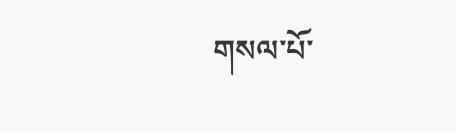གསལ་པོ་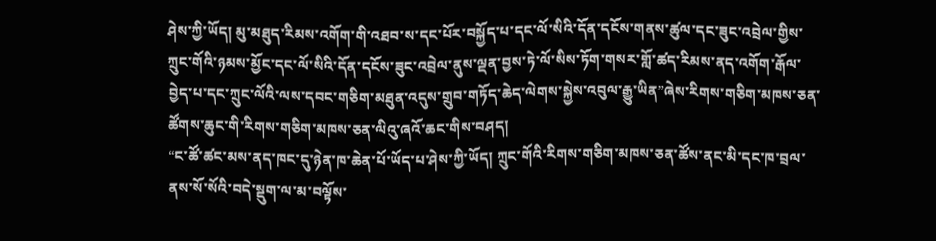ཤེས་ཀྱི་ཡོད། མུ་མཐུད་རིམས་འགོག་གི་འཐབ་ས་དང་པོར་བསྐྱོད་པ་དང་ལོ་སིའི་དོན་དངོས་གནས་ཚུལ་དང་ཟུང་འབྲེལ་གྱིས་ཀྲུང་གོའི་ཉམས་མྱོང་དང་ལོ་སིའི་དོན་དངོས་ཟུང་འབྲེལ་ནུས་ལྡན་བྱས་ཏེ་ལོ་སིས་ཏོག་གསར་གློ་ཚད་རིམས་ནད་འགོག་རྒོལ་བྱེད་པ་དང་ཀྲུང་ལོའི་ལས་དབང་གཅིག་མཐུན་འདུས་གྲུབ་གཏོད་ཆེད་ལེགས་སྐྱེས་འབུལ་རྒྱུ་ཡིན”ཞེས་རིགས་གཅིག་མཁས་ཅན་ཚོགས་ཆུང་གི་རིགས་གཅིག་མཁས་ཅན་ལིའུ་ཞའོ་ཆང་གིས་བཤད།
“ང་ཚོ་ཚང་མས་ནད་ཁང་དུ་ཉེན་ཁ་ཆེན་པོ་ཡོད་པ་ཤེས་ཀྱི་ཡོད། ཀྲུང་གོའི་རིགས་གཅིག་མཁས་ཅན་ཚོས་ནང་མི་དང་ཁ་བྲལ་ནས་སོ་སོའི་བདེ་སྡུག་ལ་མ་བལྟོས་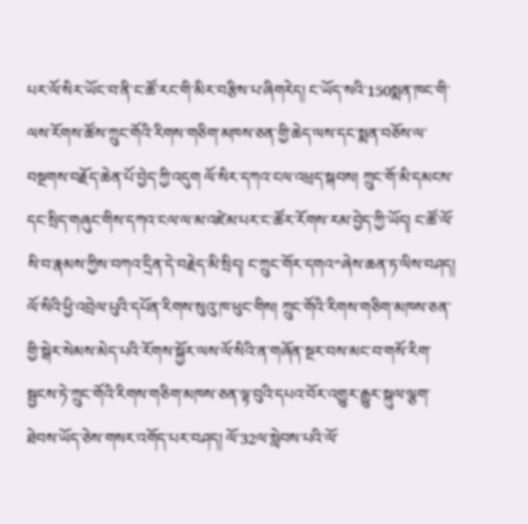པར་ལོ་སིར་ཡོང་བ་ནི་ང་ཚོ་རང་གི་མིར་བརྩིས་པ་ཞིགརེད། ང་ཡོད་སའི་150སྨན་ཁང་གི་ལས་རོགས་ཚོས་ཀྲུང་གོའི་རིགས་གཅིག་མཁས་ཅན་གྱི་ཆེད་ལས་དང་སྨན་བཅོས་ལ་བསྔགས་བརྗོད་ཆེན་པོ་བྱེད་ཀྱི་འདུག ལོ་སིར་དཀའ་ངལ་འཕྲད་སྐབས། ཀྲུང་གོ་མི་དམངས་དང་སྲིད་གཞུང་གིས་དཀའ་ངལ་ལ་མ་འཛེམ་པར་ང་ཚོར་རོགས་རམ་བྱེད་ཀྱི་ཡོད། ང་ཚོ་ལོ་སི་བ་རྣམས་ཀྱིས་བཀའ་དྲིན་དེ་བརྗེད་མི་སྲིད། ང་ཀྲུང་གོར་དགའ”ཞེས་ཆན་ཏ་ལིས་བཤད།
ལོ་སིའི་ཕྱི་འབྲེལ་པུའི་དཔོན་རིགས་སུའུ་ཁ་ཕུང་གིས། ཀྲུང་གོའི་རིགས་གཅིག་མཁས་ཅན་གྱི་སྒེར་སེམས་མེད་པའི་རོགས་སྐྱོར་ལས་ལོ་སིའི་ན་གཞོན་སྔར་བས་མང་བ་གསོ་རིག་སྦྱངས་ཏེ་ཀྲུང་གོའི་རིགས་གཅིག་མཁས་ཅན་ལྟ་བུའི་དཔའ་བོར་འགྱུར་རྒྱུར་སྐུལ་ལྕག་ཐེབས་ཡོད་ཅེས་གསར་འགོད་པར་བཤད། ལོ་32ལ་སླེབས་པའི་ལོ་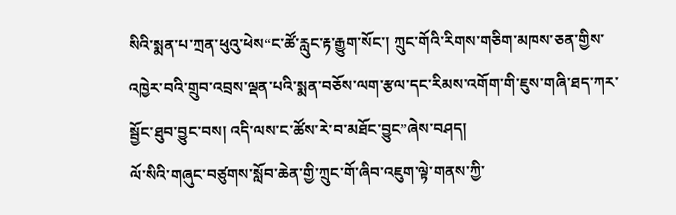སིའི་སྨན་པ་ཀྲན་ཕུའུ་ཕེས“ང་ཚོ་རླུང་རྟ་རྒྱུག་སོང་། ཀྲུང་གོའི་རིགས་གཅིག་མཁས་ཅན་གྱིས་འཁྱེར་བའི་གྲུབ་འབྲས་ལྡན་པའི་སྨན་བཅོས་ལག་རྩལ་དང་རིམས་འགོག་གི་ཇུས་གཞི་ཐད་ཀར་སྦྱོང་ཐུབ་བྱུང་བས། འདི་ལས་ང་ཚོས་རེ་བ་མཐོང་བྱུང”ཞེས་བཤད།
ལོ་སིའི་གཞུང་བཙུགས་སློབ་ཆེན་གྱི་ཀྲུང་གོ་ཞིབ་འཇུག་ལྟེ་གནས་ཀྱི་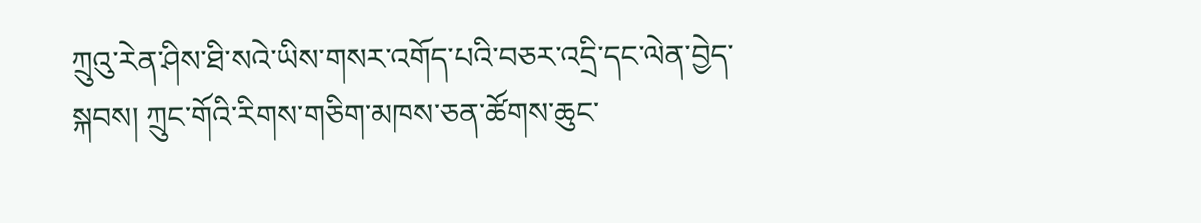ཀྲུའུ་རེན་ཤིས་ཐི་སའེ་ཡིས་གསར་འགོད་པའི་བཅར་འདྲི་དང་ལེན་བྱེད་སྐབས། ཀྲུང་གོའི་རིགས་གཅིག་མཁས་ཅན་ཚོགས་ཆུང་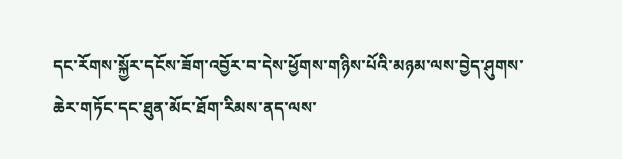དང་རོགས་སྐྱོར་དངོས་ཟོག་འབྱོར་བ་དེས་ཕྱོགས་གཉིས་པོའི་མཉམ་ལས་བྱེད་ཤུགས་ཆེར་གཏོང་དང་ཐུན་མོང་ཐོག་རིམས་ནད་ལས་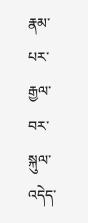རྣམ་པར་རྒྱལ་བར་སྐུལ་འདེད་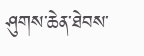ཤུགས་ཆེན་ཐེབས་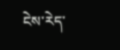ངེས་རེད་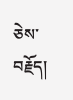ཅེས་བརྗོད།